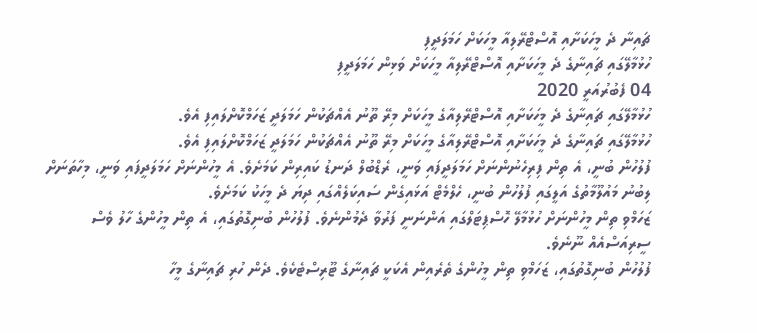ޗައިނާ ދެ މީހަކަށާއި އޮސްޓްރޭލިއާ މީހަކަށް ހަމަލަދީފި
ހުޅުމާލޭގައި ޗައިނާގެ ދެ މީހަކަށާއި އޮސްޓްރޭލިއާ މީހަކަށް ވަޅިން ހަމަލަދީފި
04 ފެބުރުއަރީ 2020
ހުޅުމާލޭގައި ޗައިނާގެ ދެ މީހަކަށާއި އޮސްޓްރޭލިއާގެ މީހަކަށް މިރޭ ތޫނު އެއްޗަކުން ހަމަލަދީ ޒަހަމްކޮށްލައިފި އެވެ.
ހުޅުމާލޭގައި ޗައިނާގެ ދެ މީހަކަށާއި އޮސްޓްރޭލިއާގެ މީހަކަށް މިރޭ ތޫނު އެއްޗަކުން ހަމަލަދީ ޒަހަމްކޮށްލައިފި އެވެ.
ފުލުހުން ބުނީ، އެ ތިން ފިރިހެނުންނަށް ހަމަލަދީފައި ވަނީ، ރެޑްބުލް ދަނޑު ކައިރިން ކަމަށެވެ. އެ މީހުންނަށް ހަމަލަދީފައި ވަނީ، މިހާތަނަށް ލިބުނު މައުލޫމާތުގެ އަލީގައި ފުލުހުން ބުނީ، ހެލްމެޓް އަޅައިގެން ސައިކަލެއްގައި ދިޔަ ދެ މީހަކު ކަމަށެވެ.
ޒަހަމްވި ތިން މީހުންނަށް ހުޅުމާލޭ ހޮސްޕިޓަލްގައި އަންނަނީ ފަރުވާ ދެމުންނެވެ. ފުލުހުން ބުނިގޮތުގައި، އެ ތިން މީހުންގެ ހާލު ވެސް ސީރިއަސްއެއް ނޫނެވެ.
ފުލުހުން ބުނިގޮތުގައި، ޒަހަމްވި ތިން މީހުންގެ ތެރެއިން އެކަކީ ޗައިނާގެ ޓޫރިސްޓެކެވެ. ދެން ހުރި ޗައިނާގެ މީހާ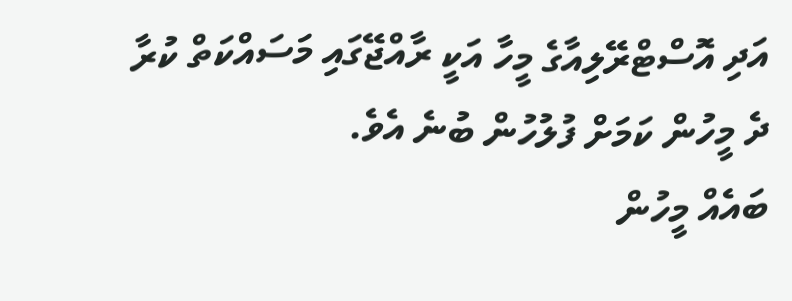އަދި އޮސްޓްރޭލިއާގެ މީހާ އަކީ ރާއްޖޭގައި މަސައްކަތް ކުރާ ދެ މީހުން ކަމަށް ފުލުހުން ބުނެ އެވެ.
ބައެއް މީހުން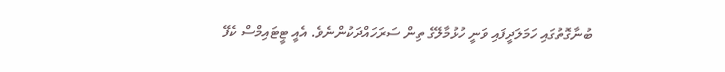ބުނާގޮތުގައި ހަމަލަދީފައި ވަނީ ހުޅުމާލޭގެ ތިން ސަރަހައްދަކުންނެވެ. އެއީ ޓީޓައިމްސް ކެފޭ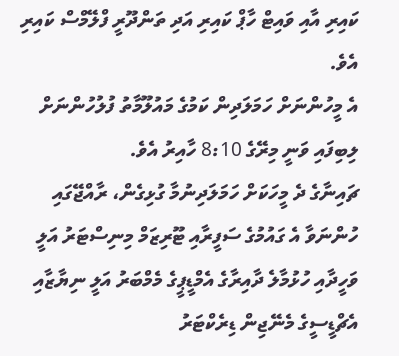ކައިރި އާއި ވައިޓް ހާޕް ކައިރި އަދި ތަންދޫރީ ފްލޭމްސް ކައިރި އެވެ.
އެ މީހުންނަށް ހަމަލަދިން ކަމުގެ މައުލޫމާތު ފުލުހުންނަށް ލިބިފައި ވަނީ މިރޭގެ 8:10 ހާއިރު އެވެ.
ޗައިނާގެ ދެ މީހަކަށް ހަމަލަދިނުމާ ގުޅިގެން، ރާއްޖޭގައި ހުންނަވާ އެ ގައުމުގެ ސަފީރާއި ޓޫރިޒަމް މިނިސްޓަރު އަލީ ވަހީދާއި ހުޅުމާލެ ދާއިރާގެ އެމްޑީޕީގެ މެމްބަރު އަލީ ނިޔާޒާއި އެޗްޑީސީގެ މެނޭޖިން ޑިރެކްޓަރު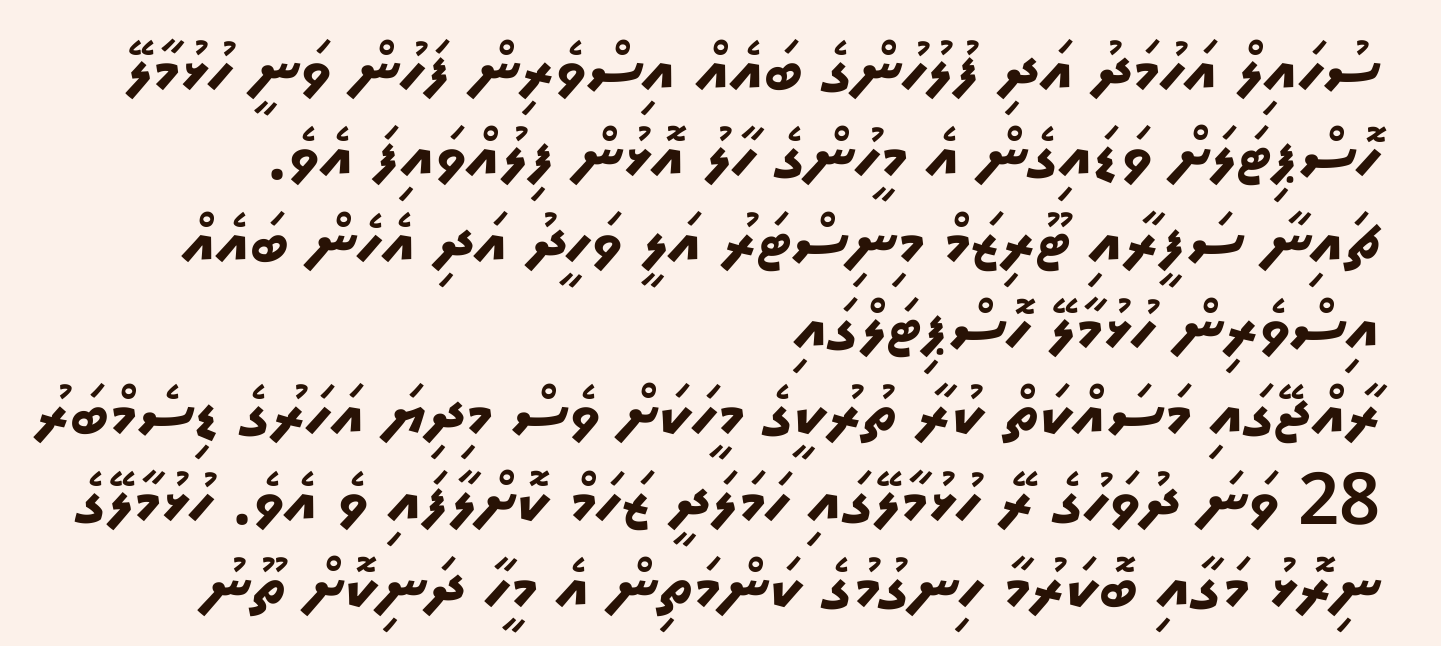ސުހައިލް އަހުމަދު އަދި ފުލުހުންގެ ބައެއް އިސްވެރިން ފަހުން ވަނީ ހުޅުމާލޭ ހޮސްޕިޓަލަށް ވަޑައިގެން އެ މީހުންގެ ހާލު އޮޅުން ފިލުއްވައިފަ އެވެ.
ޗައިނާ ސަފީރާއި ޓޫރިޒަމް މިނިސްޓަރު އަލީ ވަހީދު އަދި އެހެން ބައެއް އިސްވެރިން ހުޅުމާލޭ ހޮސްޕިޓަލްގައި
ރާއްޖޭގައި މަސައްކަތް ކުރާ ތުރުކީގެ މީހަކަށް ވެސް މިދިޔަ އަހަރުގެ ޑިސެމްބަރު 28 ވަނަ ދުވަހުގެ ރޭ ހުޅުމާލޭގައި ހަމަލަދީ ޒަހަމް ކޮށްލާފައި ވެ އެވެ. ހުޅުމާލޭގެ ނިރޮޅު މަގާއި ބޮކަރުމާ ހިނގުމުގެ ކަންމަތިން އެ މީހާ ދަނިކޮށް ތޫނު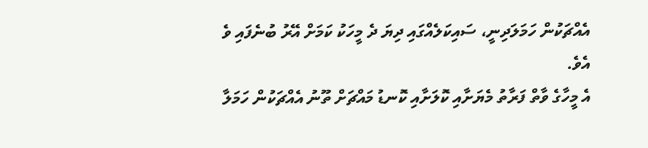އެއްޗަކުން ހަމަލަދިނީ، ސައިކަލެއްގައި ދިޔަ ދެ މީހަކު ކަމަށް އޭރު ބުނެފައި ވެ އެވެ.
އެ މީހާގެ ވާތް ފަރާތު މެޔަށާއި ކޮލަށާއި ކޮނޑު މައްޗަށް ތޫނު އެއްޗަކުން ހަމަލާ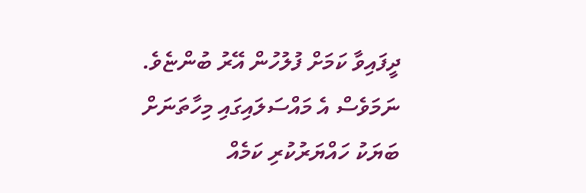ދީފައިވާ ކަމަށް ފުލުހުން އޭރު ބުންޏެވެ. ނަމަވެސް އެ މައްސަލައިގައި މިހާތަނަށް ބަޔަކު ހައްޔަރުކުރި ކަމެއް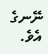ނޭނގެ އެވެ.